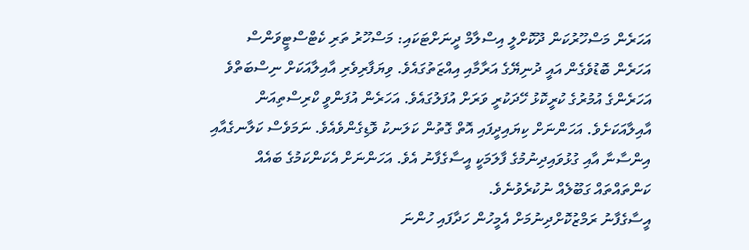އަހަރެން މަސްހޫރުކަން ދޫކޮށްލީ އިސްލާމް ދީނަށްޓަކައި: މަސްހޫރު ތަރި ކެޓްސްޓީވަންސް
އަހަރެން ބޮޑުވެގެން އައީ ދުނިޔޭގެ އަރާމާއި އިއްޒަތުގައެވެ. ވިޔަފާރިވެރި އާއިލާއަކަށް ނިސްބަތްވެ އަހަރެންގެ އުމުރުގެ ކުރީކޮޅު ހޭދަކުރީ ވަރަށް އުފަލުގައެވެ. އަހަރެން އުފަންވީ ކްރިސްތިއަން އާއިލާއަކަށެވެ. އަހަންނަށް ކިޔައިދީފައި އޮތް ގޮތުން ކަލަނކު ވޮޑިގެންވެއެވެ. ނަމަވެސް ކަލާނގެއާއި އިންސާނާ އާއި ގުޅުވައިދިނުމުގެ ފާލަމަކީ އީސާގެފާނު އެވެ. އަހަންނަށް އެކަންކަމުގެ ބައެއް ކަންތައްތައް ގަބޫލެއް ނުކުރެވުނެވެ.
އީސާގެފާނު ރަމްޒުކޮށްދިނުމަށް އެމީހުން ހަދާފައި ހުންނަ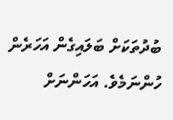ބުދުތަކަށް ބަލައިގެން އަހަރެން ހުންނަމެވެ. އަހަންނަށް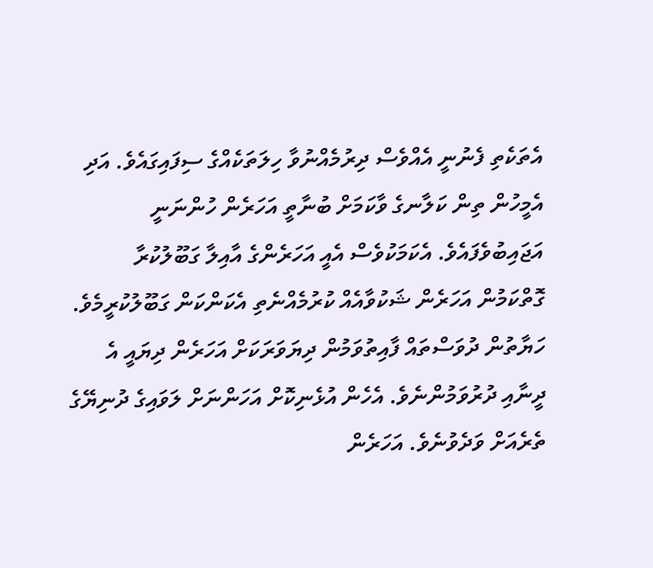އެތަކެތި ފެނުނީ އެއްވެސް ދިރުމެއްނުވާ ހިލަތަކެއްގެ ސިފައިގައެވެ. އަދި އެމީހުން ތިން ކަލާނގެ ވާކަމަށް ބުނާތީ އަހަރެން ހުންނަނީ އަޖައިބުވެފައެވެ. އެކަމަކުވެސް އެއީ އަހަރެންގެ އާއިލާ ގަބޫލުކުރާ ގޮތްކަމުން އަހަރެން ޝަކުވާއެއް ކުރުމެއްނެތި އެކަންކަން ގަބޫލުކުރީމެވެ.
ހަޔާތުން ދުވަސްތައް ފާއިތުވަމުން ދިޔަވަރަކަށް އަހަރެން ދިޔައީ އެ ދީނާއި ދުރުވަމުންނެވެ. އެހެން އުޅެނިކޮށް އަހަންނަށް ލަވައިގެ ދުނިޔޭގެ ތެރެއަށް ވަދެވުނެވެ. އަހަރެން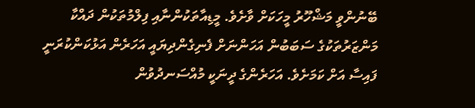ބޭނުންވީ މަޝްހޫރު މީހަކަށް ވާށެވެ. މީޑިއާތަކުންނާއި ފިލްމުތަކުން ދައްކާ މަންޒަރުތަކުގެ ސަބަބުން އަހަންނަށް ފެނިގެންދިޔައީ އަހަރެން އަޅުކަންކުރަނީ ފައިސާ އަށް ކަމަށެވެ. އަހަރެންގެ ދީނަކީ މުއްސަނދުވުން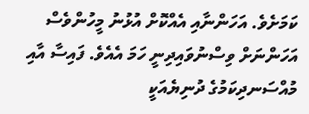ކަމަށެވެ. އަހަންނާއި އެއްކޮށް އުޅުނު މީހުންވެސް އަހަންނަށް ވިސްނުވައިދިނީ ހަމަ އެއެވެ. ފައިސާ އާއި މުއްސަނދިކަމުގެ ދުނިޔެއަކީ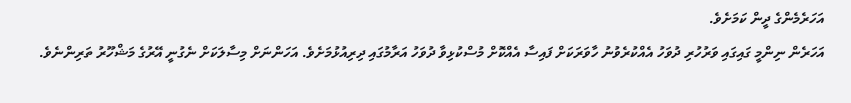އަހަރެމެންގެ ދީން ކަމަށެވެ.
އަހަރެން ނިންމީ ގައިގައި ވަރުހުރި ދުވަހު އެއްކުރެވުނު ހާވަރަކަށް ފައިސާ އެއްކޮށް މުސްކުޅިވާ ދުވަހު އަރާމުގައި ދިރިއުޅުމަށެވެ. އަހަންނަށް މިސާލަކަށް ނެގުނީ އޭރުގެ މަޝްހޫރު ތަރިންނެވެ.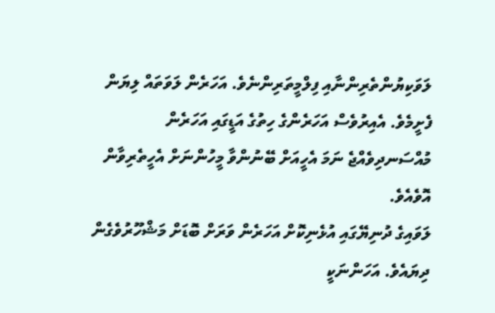ލަވަކިޔުންތެރިންނާއި ފިލްމީތަރިންނެވެ. އަހަރެން ލަވަތައް ލިޔަން ފެށީމެވެ. އެއިރުވެސް އަހަރެންގެ ހިތުގެ އަޑީގައި އަހަރެން މުއްސަނދިވެއްޖެ ނަމަ އެހީއަށް ބޭނުންވާ މީހުންނަށް އެހީތެރިވާން އޮވެއެވެ.
ލަވައިގެ ދުނިޔޭގައި އުޅެނިކޮށް އަހަރެން ވަރަށް ބޮޑަށް މަޝްހޫރުވެގެން ދިޔައެވެ. އަހަންނަކީ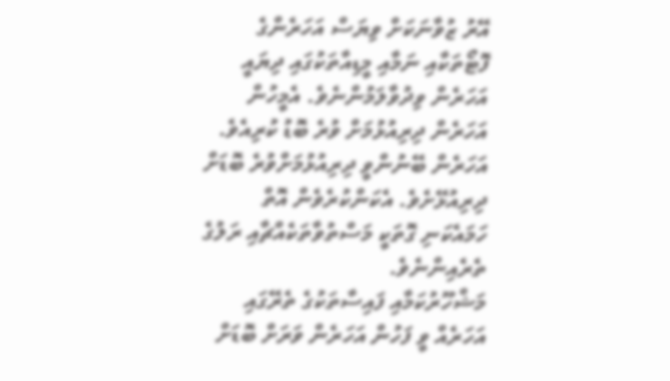އޭރު ޒުވާނަކަށް ވިޔަސް އަހަރެންގެ ފޮޓޯތަކާއި ނަމާއި މީޑިއާތަކުގައި ދިޔައީ އަހަރެން ވިދުވާލަމުންނެވެ. އެމީހުން އަހަރެން ދިރިއުޅުމަށް ވުރެ ބޮޑު ކުރިއެވެ. އަހަރެން ބޭނުންވީ ދިރިއުޅުމަށްވުރެ ބޮޑަށް ދިރިއުޅޭށެވެ. އެކަންކުރެވެން އޮތް ހަމައެކަނި ގޮތަކީ މަސްތުވާތަކެއްޗާއި ރަލުގެ ތެރެއިންނެވެ.
މަޝްހޫރުކަމާއި ފައިސާތަކުގެ ތެރޭގައި އަހަރެއް ވީ ފަހުން އަހަރެން ވަރަށް ބޮޑަށް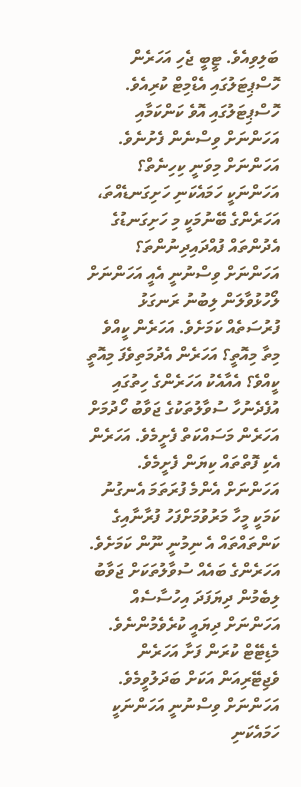ބަލިވިއެވެ. ޓީބީ ޖެހި އަހަރެން ހޮސްޕިޓަލުގައި އެޑްމިޓް ކުރިއެވެ. ހޮސްޕިޓަލުގައި އޮވެ ކަންކަމާއި އަހަންނަށް ވިސްނެން ފެށުނެވެ. އަހަންނަށް މިވަނީ ކިހިނެތް؟ އަހަންނަކީ ހަމައެކަނި ހަށިގަނޑެއްތަ، އަހަރެންގެ ބޭނުމަކީ މި ހަށިގަނޑުގެ އެދުންތައް ފުއްދައިދިނުންތަ؟
އަހަންނަށް ވިސްނުނީ އެއީ އަހަންނަށް ލޯހުޅުވާލަން ލިބުނު ރަނގަޅު ފުރުސަތެއް ކަމަށެވެ. އަހަރެން ކީއްވެ މިތާ މިއޮތީ؟ އަހަރެން އެދުމަތިވެފަ މިއޮތީ ކީއްވެ؟ އެއާއެކު އަހަރެންގެ ހިތުގައި އުފެދެނުހާ ސުވާލުތަކުގެ ޖަވާބު ހޯދުމަށް އަހަރެން މަސައްކަތް ފެށީމެވެ. އަހަރެން އެކި ފޮތްތައް ކިޔަން ފެށީމެވެ. އަހަންނަށް އެންމެ ފުރަތަމަ އެނގުނު ކަމަކީ މީހާ މަރުވުމަށްފަހު ފުރާނާއިގެ ކަންތައްތައް އެ ނިމުނީ ނޫން ކަމަށެވެ. އަހަރެންގެ ބައެއް ސުވާލުތަކަށް ޖަވާބު ލިބެމުން ދިޔަފަދަ އިހުސާސެއް އަހަންނަށް ދިޔައީ ކުރެވެމުންނެވެ. މެޑިޓޭޓް ކުރަން ފަށާ އަހަރެން ވެޖިޓޭރިއަން އަކަށް ބަދަލުވީމެވެ. އަހަންނަށް ވިސްނުނީ އަހަންނަކީ ހަމައެކަނި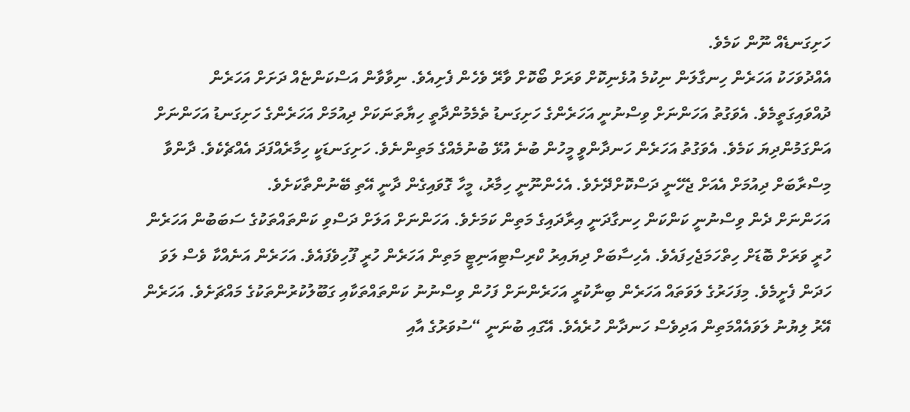ހަށިގަނޑެއް ނޫން ކަމެވެ.
އެއްދުވަހަކު އަހަރެން ހިނގާލަން ނިކުމެ އުޅެނިކޮށް ވަރަށް ބޯކޮށް ވާރޭ ވެހެން ފެށިއެވެ. ނިވާވާން އަސްކަންޏެއް ދަށަށް އަހަރެން ދުއްވައިގަތީމެވެ. އެވަގުތު އަހަންނަށް ވިސްނުނީ އަހަރެންގެ ހަށިގަނޑު ތެމެމުންދާތީ ހިޔާތަނަކަށް ދިއުމަށް އަހަރެންގެ ހަށިގަނޑު އަހަންނަށް އަންގަމުންދިޔަ ކަމެވެ. އެވަގުތު އަހަރެން ހަނދާންވީ މީހުން ބުނެ އުޅޭ ބުނުމެއްގެ މަތިންނެވެ. ހަށިގަނޑަކީ ހިމާރެއްފަދަ އެއްޗެކެވެ. ދާންވާ މިސްރާބަށް ދިއުމަށް އެއަށް ޖެހޭނީ ދަސްކޮށްދޭށެވެ. އެހެންނޫނީ ހިމާރު، މީހާ ގޮވައިގެން ދާނީ އޭތި ބޭނުންތާކަށެވެ.
އަހަންނަށް ދެން ވިސްނުނީ ކަންކަން ހިނގާދަނީ އިރާދައިގެ މަތިން ކަމަށެވެ. އަހަންނަށް އަލަށް ދަސްވި ކަންތައްތަކުގެ ސަބަބުން އަހަރެން ހުރީ ވަރަށް ބޮޑަށް ހިތްހަމަޖެހިފައެވެ. އެހިސާބަށް ދިޔައިރު ކްރިސްޓިއަނިޓީ މަތިން އަހަރެން ހުރީ ފޫހިވެފައެވެ. އަހަރެން އަނެއްކާ ވެސް ލަވަ ހަދަން ފެށީމެވެ. މިފަހަރުގެ ލަވަތައް އަހަރެން ބިނާކުރީ އަހަރެންނަށް ފަހުން ވިސްނުނު ކަންތައްތަކާއި ގަބޫލުކުރުންތަކުގެ މައްޗަށެވެ. އަހަރެން އޭރު ލިޔުނު ލަވައެއްމަތިން އަދިވެސް ހަނދާން ހުރެއެވެ. އޭގައި ބުނަނީ “ސުވަރުގެ އާއި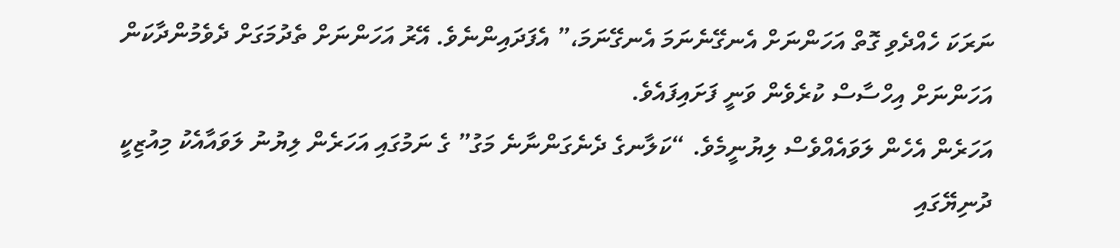ނަރަކަ ހެއްދެވި ގޮތް އަހަންނަށް އެނގޭނެނަމަ އެނގޭނަމަ،” އެފަދައިންނެވެ. އޭރު އަހަންނަށް ތެދުމަގަށް ދެވެމުންދާކަން އަހަންނަށް އިހްސާސް ކުރެވެން ވަނީ ފަށައިފައެވެ.
އަހަރެން އެހެން ލަވައެއްވެސް ލިޔުނީމެވެ. “ކަލާނގެ ދެނެގަންނާނެ މަގު” ގެ ނަމުގައި އަހަރެން ލިޔުނު ލަވައާއެކު މިއުޒިކީ ދުނިޔޭގައި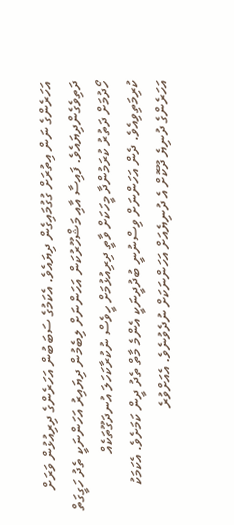އަހަރެންގެ ނަން އިތުރަށް ގުގުމައިގެން ދިޔައެވެ. އެކަމުގެ ސަބަބުން އަހަރެންގެ ދިރިއުޅުން ވަރަށް ދަތިވެގެންދިޔައެވެ. ފައިސާ އާއި މަޝްހޫރުކަން އަހަންނަށް ލިބެމުން ދިޔައިރު އަހަންނަކީ ތެދު ހަގީގަތް ހޯދުމަށް ދަތުރު ކުރަމުންދާ މީހަކަށް ވާތީ ދިރިއުޅުމަށް ހީވެސް ނުކުރާކަހަލަ އުނދަގޫތަކެއް ކުރިމަތިވިއެވެ. ދެން އަހަންނަށް ވިސްނުނީ ބުދުދީނަކީ އެންމެ މާތް ތެދު ދީން ކަމަށެވެ. އެކަމަކު އަހަރެންގެ ދުނިޔެ ދޫކޮށް އެ ދުނިޔެއަށް އަހަންނަކަށް ނުދެވުނެވެ. އެއަށްވުރެ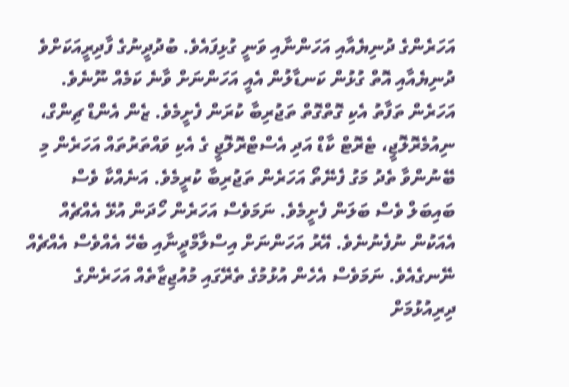އަހަރެންގެ ދުނިޔެއާއި އަހަންނާއި ވަނީ ގުޅިފައެވެ. ބުދުދީނުގެ ފާދިރީއަކަށްވެ ދުނިޔެއާއި އޮތް ގުޅުން ކަނޑާލުން އެއީ އަހަންނަށް ވާނެ ކަމެއް ނޫނެވެ.
އަހަރެން ތަފާތު އެކި ގޮތްގޮތް ތަޖުރިބާ ކުރަން ފެށީމެވެ. ޒެން އެންޑް ޗިންގް، ނިއުމެރޮލޮޖީ، ޓެރޮޓް ކާޑް އަދި އެސްޓްރޮލޮޖީ ގެ އެކި ވައްތަރުތައް އަހަރެން މި ބޭނުންވާ ތެދު މަގު ފެނޭތޯ އަހަރެން ތަޖުރިބާ ކުރީމެވެ. އަނެއްކާ ވެސް ބައިބަލް ވެސް ބަލަން ފެށީމެވެ. ނަމަވެސް އަހަރެން ހޯދަން އުޅޭ އެއްޗެއް އެއަކުން ނުފެނުނެވެ. އޭރު އަހަންނަށް އިސްލާމްދީނާއި ބެހޭ އެއްވެސް އެއްޗެއް ނޭނގެއެވެ. ނަމަވެސް އެހެން އުޅުމުގެ ތެރޭގައި މުއުޖިޒާތެއް އަހަރެންގެ ދިރިއުޅުމަށް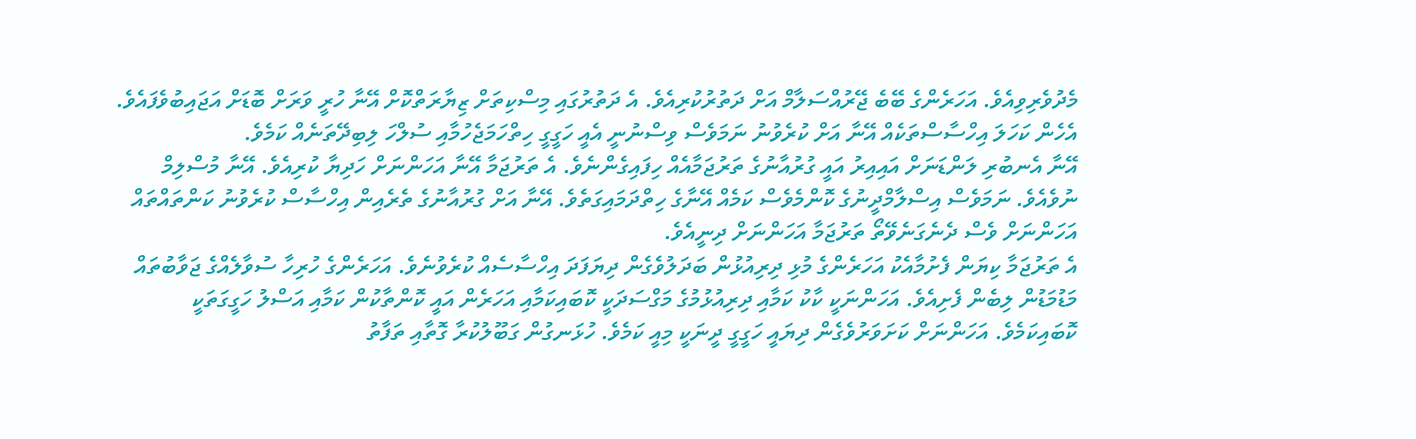މެދުވެރިވިއެވެ. އަހަރެންގެ ބޭބެ ޖޭރުއްސަލާމް އަށް ދަތުރުކުރިއެވެ. އެ ދަތުރުގައި މިސްކިތަށް ޒިޔާރަތްކޮށް އޭނާ ހުރީ ވަރަށް ބޮޑަށް އަޖައިބުވެފައެވެ. އެހެން ކަހަލަ އިހްސާސްތަކެއް އޭނާ އަށް ކުރެވުނު ނަމަވެސް ވިސްނުނީ އެއީ ހަގީގީ ހިތްހަމަޖެހުމާއި ސުލްހަ ލިބިދޭތަނެއް ކަމެވެ.
އޭނާ އެނބުރި ލަންޑަނަށް އައިއިރު އައީ ގުރުއާނުގެ ތަރުޖަމާއެއް ހިފައިގެންނެވެ. އެ ތަރުޖަމާ އޭނާ އަހަންނަށް ހަދިޔާ ކުރިއެވެ. އޭނާ މުސްލިމް ނުވެއެވެ. ނަމަވެސް އިސްލާމްދީނުގެ ކޮންމެވެސް ކަމެއް އޭނާގެ ހިތްދަމައިގަތެވެ. އޭނާ އަށް ގުރުއާނުގެ ތެރެއިން އިހްސާސް ކުރެވުނު ކަންތައްތައް އަހަންނަށް ވެސް ދެނެގަނެވޭތޯ ތަރުޖަމާ އަހަންނަށް ދިނީއެވެ.
އެ ތަރުޖަމާ ކިޔަން ފެށުމާއެކު އަހަރެންގެ މުޅި ދިރިއުޅުން ބަދަލުވެގެން ދިޔަފަދަ އިހްސާސެއް ކުރެވުނެވެ. އަހަރެންގެ ހުރިހާ ސުވާލެއްގެ ޖަވާބުތައް މަޑުމަޑުން ލިބެން ފެށިއެވެ. އަހަންނަކީ ކާކު ކަމާއި ދިރިއުޅުމުގެ މަގްސަދަކީ ކޮބައިކަމާއި އަހަރެން އައީ ކޮންތާކުން ކަމާއި އަސްލު ހަގީގަތަކީ ކޮބައިކަމެވެ. އަހަންނަށް ކަށަވަރުވެގެން ދިޔައީ ހަގީގީ ދީނަކީ މިއީ ކަމެވެ. ހުޅަނގުން ގަބޫލުކުރާ ގޮތާއި ތަފާތު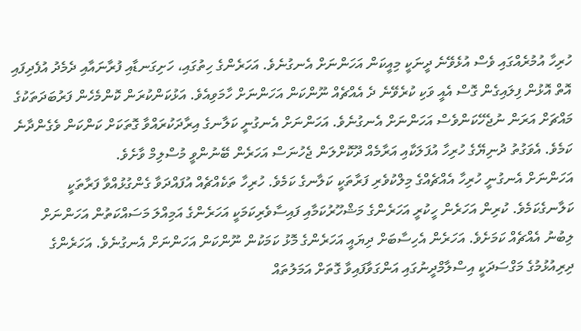ހުރިހާ އުމުރެއްގައި ވެސް އުޅެވޭނެ ދީނަކީ މިއީކަން އަހަންނަށް އެނގުނެވެ. އަހަރެންގެ ހިތުގައި، ހަށިގަނޑާއި ފުރާނައާއި ދެމެދު އުފެދިފައި އޮތް އޮޅުން ފިލައިގެން ގޮސް އެއީ ވަކި ކުރެވޭނެ ދެ އެއްޗެއް ނޫންކަން އަހަންނަށް ހާމަވިއެވެ. އަޅުކަންކުރަން ކޮންމެހެން ފަރުބަދަތަކުގެ މައްޗަށް އަރަން ނުޖެހޭކަންވެސް އަހަންނަށް އެނގުނެވެ. އަހަންނަށް އެނގުނީ ކަލާނގެ އިރާދަކުރައްވާ ގޮތަކަށް ކަންކަން ވެގެންދާނެ ކަމެވެ. އެވަގުތު ދުނިޔޭގެ ހުރިހާ އުފަލަކާއި އަރާމެއް ދޫކޮށްލަން ޖެހުނަސް އަހަރެން ބޭނުންވީ މުސްލިމް ވާށެވެ.
އަހަންނަށް އެނގުނީ ހުރިހާ އެއްޗެއްގެ މިލްކުވެރި ފަރާތަކީ ކަލާނގެ ކަމެވެ. ހުރިހާ ތަކެއްޗެއް އުފައްދަވާ ގެންގުޅުއްވާ ފަރާތަކީ ކަލާނގެކަމެވެ. ކުރިން އަހަރެން ހީކުރީ އަހަރެންގެ މަޝްހޫރުކަމާއި ފައިސާވެރިކަމަކީ އަހަރެންގެ އަމިއްލަ މަސައްކަތުން އަހަންނަށް ލިބުނު އެއްޗެއް ކަމަށެވެ. އަހަރެން އެހިސާބަށް ދިޔައީ އަހަރެންގެ މޮޅު ކަމަކުން ނޫންކަން އަހަންނަށް އެނގުނެވެ. އަހަރެންގެ ދިރިއުޅުމުގެ މަގްސަދަކީ އިސްލާމްދީނުގައި އަންގަވާފައިވާ ގޮތަށް އަމަލުތައް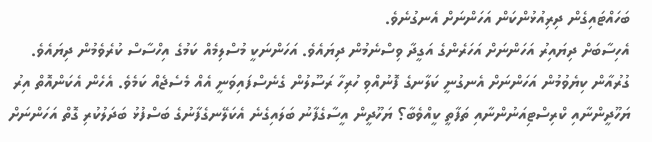ބަހައްޓައިގެން ދިރިއުޅުންކަން އަހަންނަށް އެނގުނެވެ.
އެހިސާބަށް ދިޔައިރު އަހަންނަށް އަހަރެންގެ އަގީދާ ވިސްނެމުން ދިޔައެވެ. އަހަންނަކީ މުސްލިމެއް ކަމުގެ އިހްސާސް ކުރެވެމުން ދިޔައެވެ. ގުރުއާން ކިޔެވުމުން އަހަންނަށް އެނގުނީ ކަލާނގެ ފޮނުއްވި ހުރިހާ ރަސޫލުން ގެނެސްފައިވަނީ އެއް މެސެޖެއް ކަމެވެ. އެހެން އެކަންއޮތް އިރު ޔަހޫދީންނާއި ކްރިސްޓިއަނުންނާއި ތަފާތީ ކީއްވެބާ؟ ޔަހޫދީން އީސާގެފާނު ބަލައިގެނެ އެކަލޭނގެފާނުގެ ބަސްފުޅު ބަދަލުކުރި ގޮތް އަހަންނަށް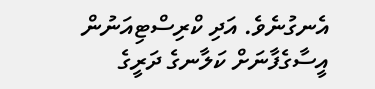އެނގުނެވެ. އަދި ކްރިސްޓިއަނުން އީސާގެފާނަށް ކަލާނގެ ދަރީގެ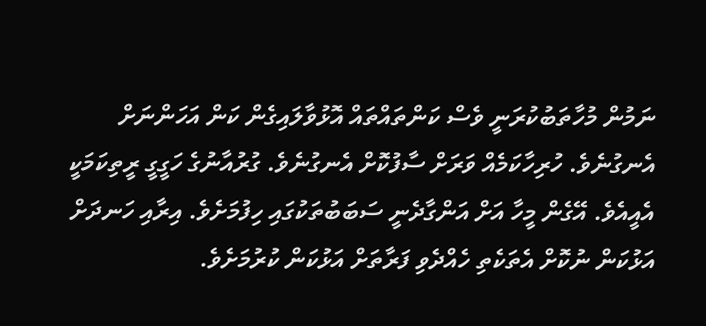ނަމުން މުހާތަބުކުރަނީ ވެސް ކަންތައްތައް އޮޅުވާލައިގެން ކަން އަހަންނަށް އެނގުނެވެ. ހުރިހާކަމެއް ވަރަށް ސާފުކޮށް އެނގުނެވެ. ގުރުއާނުގެ ހަގީގީ ރީތިކަމަކީ އެއީއެވެ. އޭގެން މީހާ އަށް އަންގާދެނީ ސަބަބުތަކުގައި ހިފުމަށެވެ. އިރާއި ހަނދަށް އަޅުކަން ނުކޮށް އެތަކެތި ހެއްދެވި ފަރާތަށް އަޅުކަން ކުރުމަށެވެ.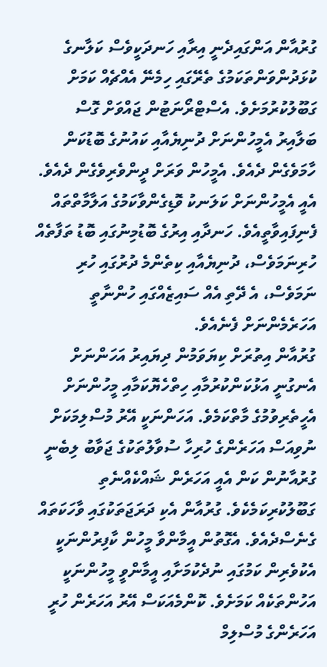ގުރުއާން އަންގައިދެނީ އިރާއި ހަނދަކީވެސް ކަލާނގެ ކުޅަދުންވަންތަކަމުގެ ތެރޭގައި ހިމެނޭ އެއްޗެއް ކަމަށް ގަބޫލުކުރުމަށެވެ. އެސްޓްރޯނަޓުން ޖައްވަށް ގޮސް ބަލާއިރު އެމީހުންނަށް ދުނިޔެއާއި ކައުނުގެ ބޮޑުކަން ހާމަވެގެން ދެއެވެ. އެމީހުން ވަރަށް ދީންވެރިވެގެން ދެއެވެ. އެއީ އެމީހުންނަށް ކަލަނކު ވޮޑިގެންވާކަމުގެ އަލާމާތްތައް ފެނިފައިވާތީއެވެ. ހަނދާއި އިރުގެ ބޮޑުމިނުގައި ބޮޑު ތަފާތެއް ހުރިނަމަވެސް، ދުނިޔެއާއި ކިތެންމެ ދުރުގައި ހުރި ނަމަވެސް، އެ ދޭތި އެއް ސައިޒެއްގައި ހުންނާތީ އަހަރެމެންނަށް ފެނެއެވެ.
ގުރުއާން އިތުރަށް ކިޔަވަމުން ދިޔައިރު އަހަންނަށް އެނގުނީ އަޅުކަންކުރުމާއި ހިތްހެޔޮކަމާއި މީހުންނަށް އެހީތެރިވުމުގެ މާތްކަމެވެ. އަހަންނަކީ އޭރު މުސްލިމަކަށް ނުވިއަސް އަހަރެންގެ ހުރިހާ ސުވާލުތަކުގެ ޖަވާބު ލިބެނީ ގުރުއާނުން ކަން އެއީ އަހަރެން ޝައްކެއްނެތި ގަބޫލުކުރިކަމެކެވެ. ގުރުއާން އެކި ދަރަޖަތަކުގައި ވާހަކަތައް ގެނެސްދެއެވެ. އެގޮތުން އީމާންވާ މީހުން ކާފިރުންނަކީ އެކުވެރިން ކަމުގައި ނުދެކުމަށާއި އީމާންވީ މީހުންނަކީ އަހުންތަކެއް ކަމަށެވެ. ކޮންމެއަކަސް އޭރު އަހަރެން ހުރީ އަހަރެންގެ މުސްލިމް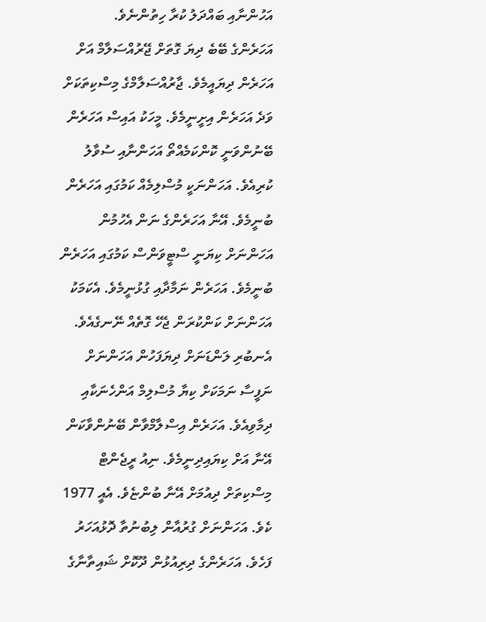އަހުންނާއި ބައްދަލު ކުރާ ހިތުންނެވެ.
އަހަރެންގެ ބޭބެ ދިޔަ ގޮތަށް ޖޭރުއްސަލާމް އަށް އަހަރެން ދިޔައީމެވެ. ޖާރުއްސަލާމްގެ މިސްކިތަކަށް ވަދެ އަހަރެން އިށީނީމެވެ. މީހަކު އައިސް އަހަރެން ބޭނުންވަނީ ކޮންކަމެއްތޯ އަހަންނާއި ސުވާލު ކުރިއެވެ. އަހަންނަކީ މުސްލިމެއް ކަމުގައި އަހަރެން ބުނީމެވެ. އޭނާ އަހަރެންގެ ނަން އެހުމުން އަހަންނަށް ކިޔަނީ ސްޓީވަންސް ކަމުގައި އަހަރެން ބުނީމެވެ. އަހަރެން ނަމާދާއި ގުޅުނީމެވެ. އެކަމަކު އަހަންނަށް ކަންކުރަން ޖެހޭ ގޮތެއް ނޭނގެއެވެ.
އެނބުރި ލަންޑަނަށް ދިޔަފަހުން އަހަންނަށް ނަފީސާ ނަމަކަށް ކިޔާ މުސްލިމް އަންހެނަކާއި ދިމާވިއެވެ. އަހަރެން އިސްލާމްވާން ބޭނުންވާކަން އޭނާ އަށް ކިޔައިދިނީމެވެ. ނިއު ރީޖެންޓް މިސްކިތަށް ދިއުމަށް އޭނާ ބުންޏެވެ. އެއީ 1977 ކެވެ. އަހަންނަށް ގުރުއާން ލިބުނުތާ ދޮޅުއަހަރު ފަހެވެ. އަހަރެންގެ ދިރިއުޅުން ދޫކޮށް ޝައިތާނާގެ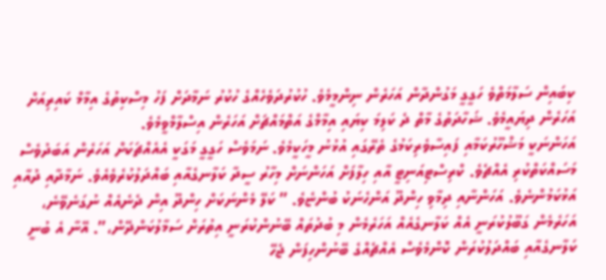ކިބައިން ސަލާމަތްވެ ހަގީގީ މަގުންދާން އަހަރެން ނިންމީމެވެ. ހުކުރުދަވެހެއްގެ ހުކުރު ނަމާދަށް ފަހު މިސްކިތުގެ އިމާމް ކައިރިއަށް އަހަރެން ދިޔައީމެވެ. ޝަހާދަތުގެ މާތް ދެ ކަލިމަ ކިޔައި އިމާމްގެ އަތްމައްޗަށް އަހަރެން އިސްލާމްވީމެވެ.
އަހަންނަކީ މަޝްހޫރުކަމާއި ފައިސާވެރިކަމުގެ ތެރޭގައި އުޅުނު މީހަކީމެވެ. ނަމަވެސް ހަގީގީ މަގަކީ އެއެއްޗަކަށް އަހަރެން އަބަދުވެސް މަސައްކަތްކުރި އެއްޗެވެ. ކްރިސްޓިއަނިޓީ އާއި ހިލާފަށް އަހަންނަށް މިހާރު ސީދާ ކަލާނގެއާއި ބައްދަލުކުރެވެއެވެ. ނަމާދާއި ދުއާއި އަޅުކަމުންނެވެ. އަހަންނާއި ދިމާވި ހިންދޫ އަންހެނަކު ބުންޏެވެ. ” ކަލޭ މެންނަކަށް ހިންދޫ އިން ދެނެއެއް ނުގަނެވޭނެ، އަހަރެމެން ގަބޫލުކުރަނީ އެއް ކަލާނގެއެއް އަހަރެމެން މި ބުދުތައް ބޭނުންކުރަނީ އިތުރަށް ސަމާލުކަންދޭން،”. އޭނާ އެ ބުނީ ކަލާނގެއާއި ބައްދަލުކުރަން ކޮންމެވެސް އެއްޗެއްގެ ބޭނުންހިފަން ޖެހޭ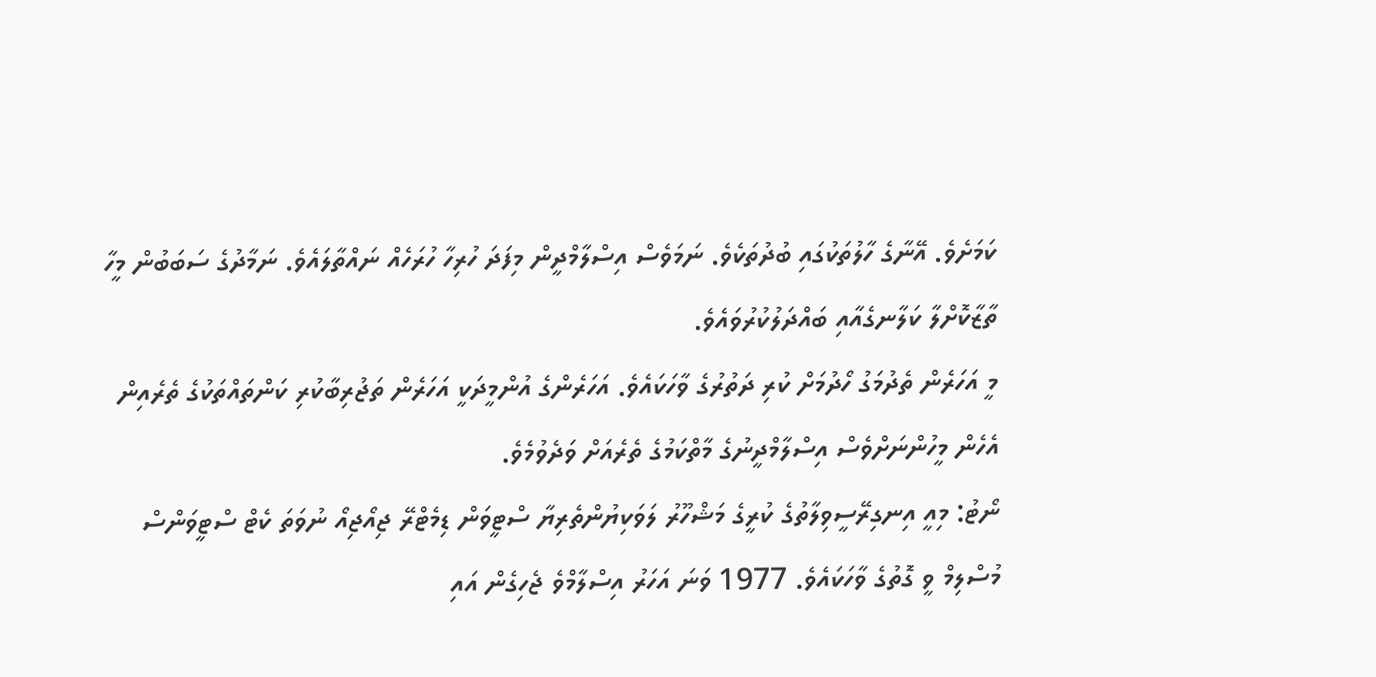ކަމަށެވެ. އޭނާގެ ހާލުތަކުގައި ބުދުތަކެވެ. ނަމަވެސް އިސްލާމްދީން މިފަދަ ހުރިހާ ހުރަހެއް ނައްތާލައެވެ. ނަމާދުގެ ސަބަބުން މީހާ ތާޒާކޮށްލާ ކަލާނގެއާއި ބައްދަލުކުރުވައެވެ.
މީ އަހަރެން ތެދުމަގު ހޯދުމަށް ކުރި ދަތުރުގެ ވާހަކައެވެ. އަހަރެންގެ އުންމީދަކީ އަހަރެން ތަޖުރިބާކުރި ކަންތައްތަކުގެ ތެރެއިން އެހެން މީހުންނަށްވެސް އިސްލާމްދީނުގެ މާތްކަމުގެ ތެރެއަށް ވަދެވުމެވެ.
ނޯޓު: މިއީ އިނގިރޭސީވިލާތުގެ ކުރީގެ މަޝްހޫރު ލަވަކިޔުންތެރިޔާ ސްޓީވަން ޑިމެޓްރޭ ޖިއޯޖިއޯ ނުވަތަ ކެޓް ސްޓީވަންސް މުސްލިމް ވީ ގޮތުގެ ވާހަކައެވެ. 1977 ވަނަ އަހަރު އިސްލާމްވެ ޖެހިގެން އައި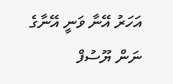އަހަރު އޭނާ ވަނީ އޭނާގެ ނަން ޔޫސުފް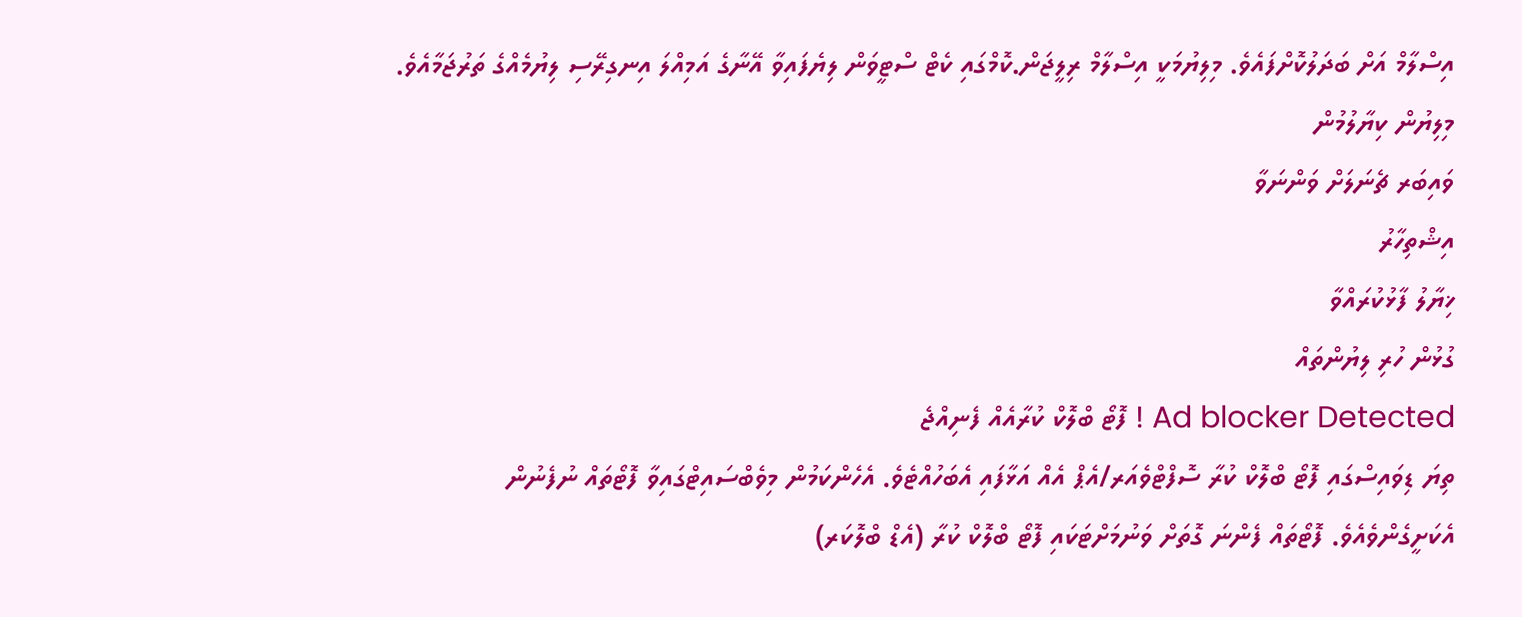އިސްލާމް އަށް ބަދަލުކޮށްފައެވެ. މިލިޔުމަކީ އިސްލާމް ރިލީޖަން.ކޮމްގައި ކެޓް ސްޓީވަން ލިޔެފައިވާ އޭނާގެ އަމިއްލަ އިނގިރޭސި ލިޔުމެއްގެ ތަރުޖަމާއެވެ.
މިލިޔުން ކިޔާލުމުން
ވައިބަރ ޗެނަލަށް ވަންނަވާ
އިޝްތިހާރު
ޚިޔާލު ފާޅުކުރައްވާ
ގުޅުން ހުރި ލިޔުންތައް
Ad blocker Detected ! ފޮޓޯ ބްލޮކް ކުރާއެއް ފެނިއްޖެ
ތިޔަ ޑިވައިސްގައި ފޮޓޯ ބްލޮކް ކުރާ ސޮފްޓްވެއަރ/އެޕް އެއް އަޅާފައި އެބަހުއްޓެވެ. އެހެންކަމުން މިވެބްސައިޓްގައިވާ ފޮޓޯތައް ނުފެނުން އެކަށީގެންވެއެވެ. ފޮޓޯތައް ފެންނަ ގޮތަށް ވަނުމަށްޓަކައި ފޮޓޯ ބްލޮކް ކުރާ (އެޑް ބްލޮކަރ)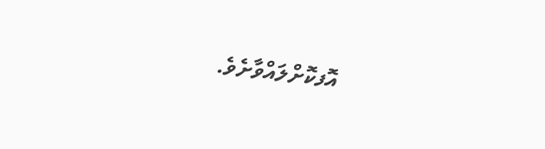އޮފކޮށްލައްވާށެވެ.